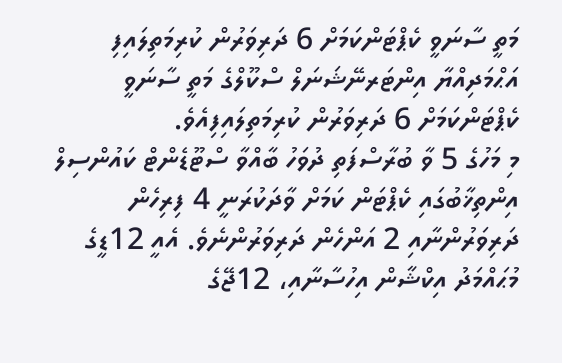މަތީ ސާނަވީ ކެޕްޓަންކަމަށް 6 ދަރިވަރުން ކުރިމަތިލައިފި
އަޙްމަދިއްޔާ އިންޓަރނޭޝަނަލް ސްކޫލްގެ މަތީ ސާނަވީ ކެޕްޓަންކަމަށް 6 ދަރިވަރުން ކުރިމަތިލައިފިއެވެ.
މި މަހުގެ 5 ވާ ބުރާސްފަތި ދުވަހު ބާއްވާ ސްޓޫޑެންޓް ކައުންސިލް އިންތިޚާބުގައި ކެޕްޓަން ކަމަށް ވާދަކުރަނީ 4 ފިރިހެން ދަރިވަރުންނާއި 2 އަންހެން ދަރިވަރުންނެވެ. އެއީ 12ޑީގެ މުޙައްމަދު އިކްޝާން އިހުސާނާއި، 12ޖޭގެ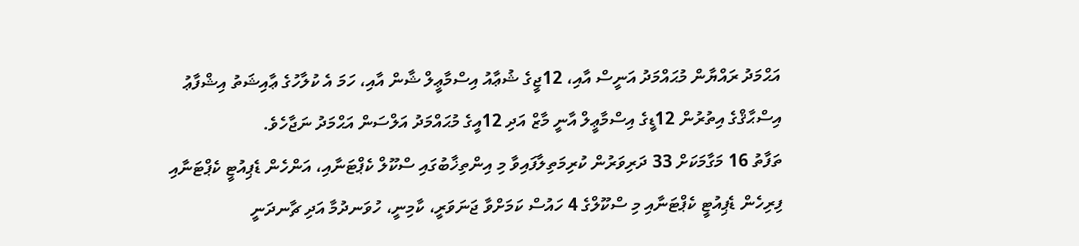އަޙްމަދު ރައްޔާން މުޙައްމަދު އަނީސް އާއި، 12ޖީގެ ޝުޢާއު އިސްމާޢީލް ޝާން އާއި، ހަމަ އެ ކުލާހުގެ ޢާއިޝަތު އިޝްފާޢު އިސްޙާޤްގެ އިތުރުން 12ޑީގެ އިސްމާޢީލް އާނީ މާޒް އަދި 12އީގެ މުޙައްމަދު އަލްސަން އަޙްމަދު ނަޖާހެވެ.
ތަފާތު 16 މަގާމަކަށް 33 ދަރިވަރުން ކުރިމަތިލާފައިވާ މި އިންތިޚާބުގައި ސްކޫލް ކެޕްޓަނާއި، އަންހެން ޑެޕިއުޓީ ކެޕްޓަނާއި ފިރިހެން ޑެޕިއުޓީ ކެޕްޓަނާއި މި ސްކޫލްގެ 4 ހައުސް ކަމަށްވާ ޖަނަވަރީ، ކާމިނީ، ހުވަނދުމާ އަދި ޗާނދަނީ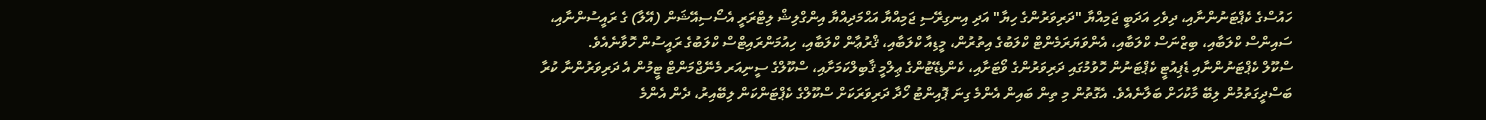ހައުސްގެ ކެޕްޓަނުންނާއި، ދިވެހި އަދަބީ ޖަމިއްޔާ "ދަރިވަރުންގެ ހިޔާ" އަދި އިނގިރޭސި ޖަމިއްޔާ އަޙްމަދިއްޔާ އިންގްލިޝް ލިޓްރަރީ އެސޯސިއޭޝަން (އޭލާ) ގެ ރައީސުންނާއި، ސައިންސް ކްލަބާއި، ބިޒްނަސް ކްލަބާއި، އެންވަޔަރަމެންޓް ކްލަބުގެ އިތުރުން، މީޑިއާ ކްލަބާއި، ޤްރުޢާން ކްލަބާއި، ހިއުމަންރައިޓްސް ކްލަބުގެ ރައީސުން ހޮވާނެއެވެ.
ސްކޫލް ކެޕްޓަނުންނާއި ޑެޕިއުޓީ ކެޕްޓަނުން ހޮވުމުގައި ދަރިވަރުންގެ ވޯޓަށާއި، ކެންޑިޑޭޓުންގެ ޢިލްމީ ޤާބިލްކަމަށާއި، ސްކޫލްގެ ސީނިއަރ މެނޭޖްމަންޓް ޓީމުން އެ ދަރިވަރުންނާ ކުރާ ބަސްދީގަތުމުން ލިބޭ މާކުހަށް ބަލާނެއެވެ. އެގޮތުން މި ތިން ބައިން އެންމެ ގިނަ ޕޮއިންޓު ހޯދާ ދަރިވަރަކަށް ސްކޫލްގެ ކެޕްޓަންކަން ލިބޭއިރު، ދެން އެންމެ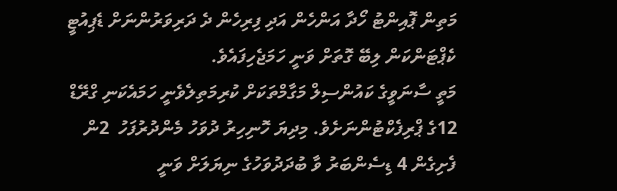މަތިން ޕޮއިންޓު ހޯދާ އަންހެން އަދި ފިރިހެން ދެ ދަރިވަރުންނަށް ޑެޕިއުޓީ ކެޕްޓަންކަން ލިބޭ ގޮތަށް ވަނީ ހަމަޖެހިފައެވެ.
މަތީ ސާނަވީގެ ކައުންސިލް މަގާމްތަކަށް ކުރިމަތިލެވެނީ ހަމައެކަނި ގްރޭޑް 12ގެ ޕްރިފެކްޓުންނަށެވެ. މިދިޔަ ހޮނިހިރު ދުވަހު މެންދުރުފަހު  2ން ފެށިގެން 4 ޑިސެންބަރު ވާ ބުދަދުވަހުގެ ނިޔަލަށް ވަނީ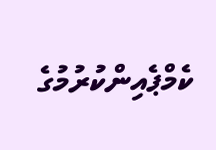ކެމްޕެއިންކުރުމުގެ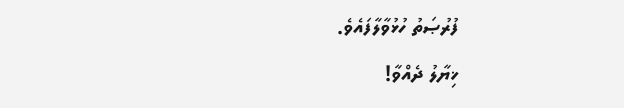ފުރުޞަތު ހުޅުވާލާފައެވެ.
ޚިޔާލު ދެއްވާ!